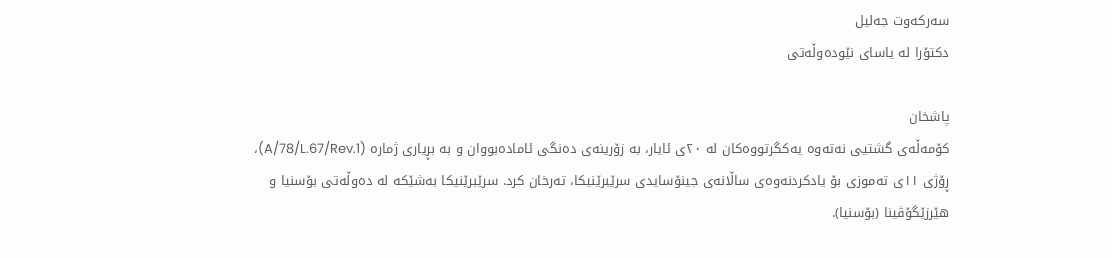سەرکەوت جەلیل
دکتۆرا لە یاسای نێودەوڵەتی

پاشخان
کۆمەڵەی گشتیی نەتەوە یەکگرتووەکان لە ٢٠ی ئایار، بە زۆرینەی دەنگی ئامادەبووان و بە بڕیاری ژمارە (A/78/L.67/Rev.1)، ڕۆژی ١١ی تەموزی بۆ یادکردنەوەی ساڵانەی جینۆسایدی سرێبرێنیکا، تەرخان کرد. سرێبرێنیکا بەشێکە لە دەوڵەتی بۆسنیا و هێرزێگۆڤینا (بۆسنیا).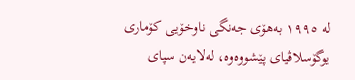لە ١٩٩٥ بەهۆی جەنگی ناوخۆیی کۆماری یوگۆسلاڤیای پێشووەوە، لەلایەن سپای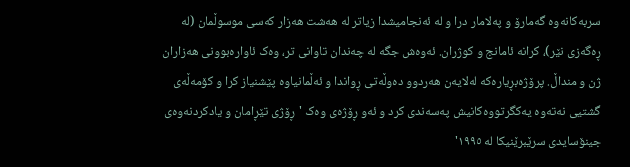سربەکانەوە گەمارۆ و پەلامار درا و لە ئەنجامیشدا زیاتر لە هەشت هەزار کەسی موسوڵمان (لە ڕەگەزی نێر)، کرانە ئامانج و کوژران. ئەوەش جگە لە چەندان تاوانی تر، وەک ئاوارەبوونی هەزاران ژن و منداڵ. پرۆژەبڕیارەکە لەلایەن هەردوو دەوڵەتی ڕواندا و ئەڵمانیاوە پێشنیاز کرا و کۆمەڵەی گشتیی نەتەوە یەکگرتووەکانیش پەسەندی کرد و ئەو ڕۆژەی وەک 'ڕۆژی تێڕامان و یادکردنەوەی جینۆسایدی سرێبرێنیکا لە ١٩٩٥'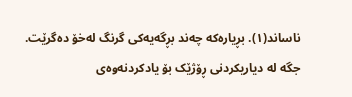ناساند(١). بڕیارەکە چەند بڕگەیەکی گرنگ لەخۆ دەگرێت. جگە لە دیاریکردنی ڕۆژێک بۆ یادکردنەوەی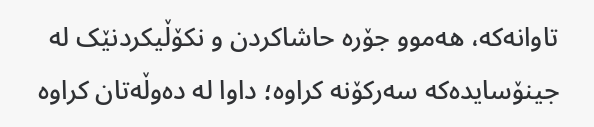تاوانەکە، هەموو جۆرە حاشاکردن و نکۆڵیکردنێک لە جینۆسایدەکە سەرکۆنە کراوە؛ داوا لە دەوڵەتان کراوە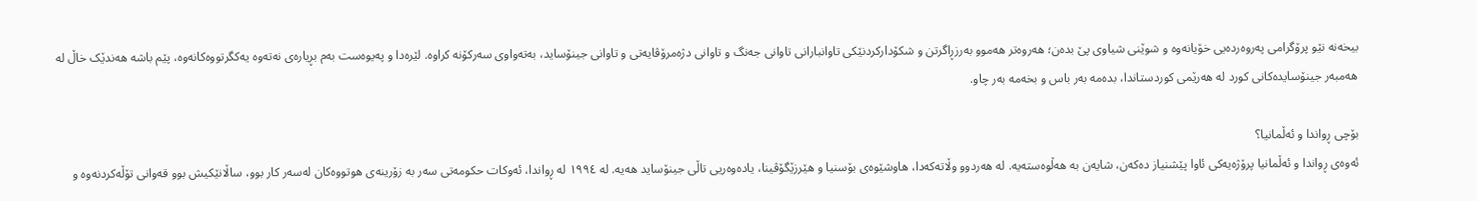بیخەنە نێو پرۆگرامی پەروەردەیی خۆیانەوە و شوێنی شیاوی پێ بدەن؛ هەروەتر هەموو بەرزڕاگرتن و شکۆدارکردنێکی تاوانبارانی تاوانی جەنگ و تاوانی دژەمرۆڤایەتی و تاوانی جینۆساید، بەتەواوی سەرکۆنە کراوە. لێرەدا و پەیوەست بەم بڕیارەی نەتەوە یەکگرتووەکانەوە، پێم باشە هەندێک خاڵ لە هەمبەر جینۆسایدەکانی کورد لە هەرێمی کوردستاندا، بدەمە بەر باس و بخەمە بەر چاو.

بۆچی ڕواندا و ئەڵمانیا؟
ئەوەی ڕواندا و ئەڵمانیا پرۆژەیەکی ئاوا پێشنیاز دەکەن، شایەن بە هەڵوەستەیە. لە هەردوو وڵاتەکەدا، هاوشێوەی بۆسنیا و هێرزێگۆڤینا، یادەوەریی تاڵی جینۆساید هەیە. لە ١٩٩٤ لە ڕواندا، ئەوکات حکومەتی سەر بە زۆرینەی هوتووەکان لەسەر کار بوو، ساڵانێکیش بوو قەوانی تۆڵەکردنەوە و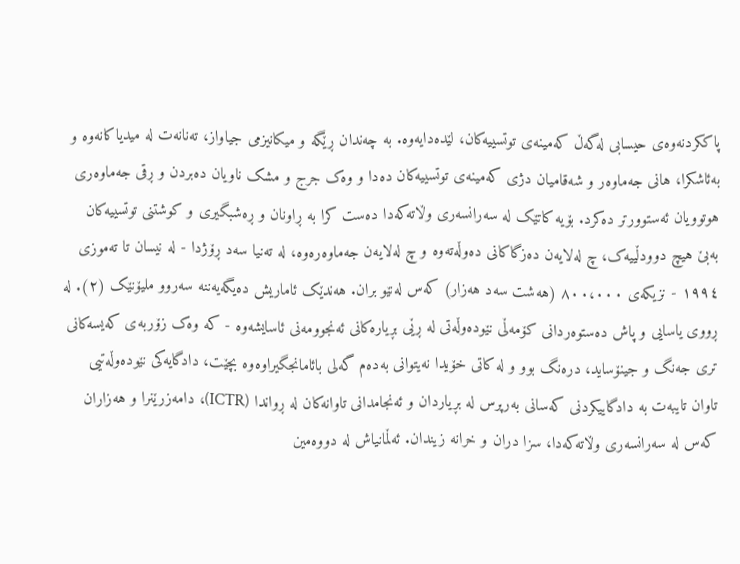پاککردنەوەی حیسابی لەگەڵ کەمینەی توتسییەکان، لێدەدایەوە. بە چەندان ڕێگە و میکانیزمی جیاواز، تەنانەت لە میدیاکانەوە و بەئاشکرا، هانی جەماوەر و شەقامیان دژی کەمینەی توتسییەکان دەدا و وەک جرج و مشک ناویان دەبردن و ڕقی جەماوەری هوتوویان ئەستوورتر دەکرد. بۆیە کاتێک لە سەرانسەری وڵاتەکەدا دەست کرا بە ڕاونان و ڕەشبگیری و کوشتنی توتسییەکان بەبێ هیچ دوودڵییەک، چ لەلایەن دەزگاکانی دەوڵەتەوە و چ لەلایەن جەماوەرەوە، لە تەنیا سەد ڕۆژدا - لە نیسان تا تەموزی ١٩٩٤ - نزیکەی ٨٠٠،٠٠٠ (هەشت سەد هەزار) کەس لەنێو بران. هەندێک ئاماریش دەیگەیەننە سەروو ملیۆنێک (٢). لە ڕووی یاسایی و پاش دەستوەردانی کۆمەڵی نێودەوڵەتی لە ڕێی بڕیارەکانی ئەنجوومەنی ئاسایشەوە - کە وەک زۆربەی کەیسەکانی تری جەنگ و جینۆساید، درەنگ بوو و لە کاتی خۆیدا نەیتوانی بەدەم گەلی بائامانجگیراوەوە بچێت، دادگایەکی نێودەوڵەتیی تاوان تایبەت بە دادگاییکردنی کەسانی بەرپرس لە بڕیاردان و ئەنجامدانی تاوانەکان لە ڕواندا (ICTR)، دامەزرێنرا و هەزاران کەس لە سەرانسەری وڵاتەکەدا، سزا دران و خرانە زیندان. ئەڵمانیاش لە دووەمین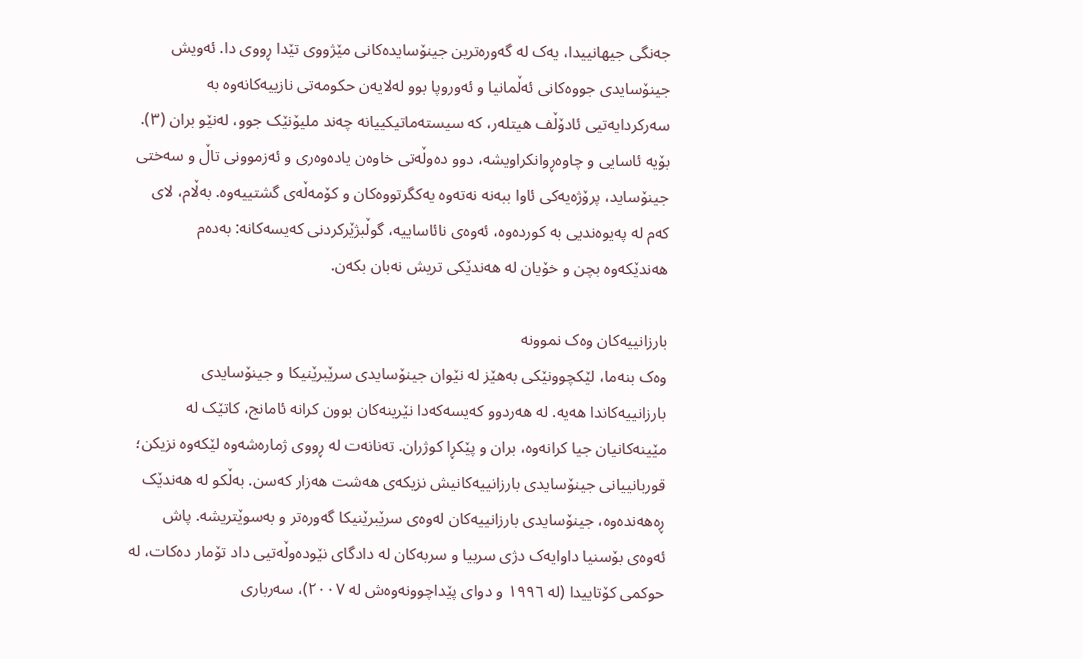جەنگی جیهانییدا، یەک لە گەورەترین جینۆسایدەکانی مێژووی تێدا ڕووی دا. ئەویش جینۆسایدی جووەکانی ئەڵمانیا و ئەوروپا بوو لەلایەن حکومەتی نازییەکانەوە بە سەرکردایەتیی ئادۆڵف هیتلەر، کە سیستەماتیکییانە چەند ملیۆنێک جوو، لەنێو بران (٣). بۆیە ئاسایی و چاوەڕوانکراویشە، دوو دەوڵەتی خاوەن یادەوەری و ئەزموونی تاڵ و سەختی جینۆساید، پرۆژەیەکی ئاوا ببەنە نەتەوە یەکگرتووەکان و کۆمەڵەی گشتییەوە. بەڵام، لای کەم لە پەیوەندیی بە کوردەوە، ئەوەی نائاساییە، گوڵبژێرکردنی کەیسەکانە: بەدەم هەندێکەوە بچن و خۆیان لە هەندێکی تریش نەبان بکەن.

بارزانییەکان وەک نموونە
وەک بنەما، لێکچوونێکی بەهێز لە نێوان جینۆسایدی سرێبرێنیکا و جینۆسایدی بارزانییەکاندا هەیە. لە هەردوو کەیسەکەدا نێرینەکان بوون کرانە ئامانج، کاتێک لە مێینەکانیان جیا کرانەوە، بران و پێکڕا کوژران. تەنانەت لە ڕووی ژمارەشەوە لێکەوە نزیکن؛ قوربانییانی جینۆسایدی بارزانییەکانیش نزیکەی هەشت هەزار کەسن. بەڵکو لە هەندێک ڕەهەندەوە، جینۆسایدی بارزانییەکان لەوەی سرێبرێنیکا گەورەتر و بەسوێتریشە. پاش ئەوەی بۆسنیا داوایەک دژی سربیا و سربەکان لە دادگای نێودەوڵەتیی داد تۆمار دەکات، لە حوکمی کۆتاییدا (لە ١٩٩٦ و دوای پێداچوونەوەش لە ٢٠٠٧)، سەرباری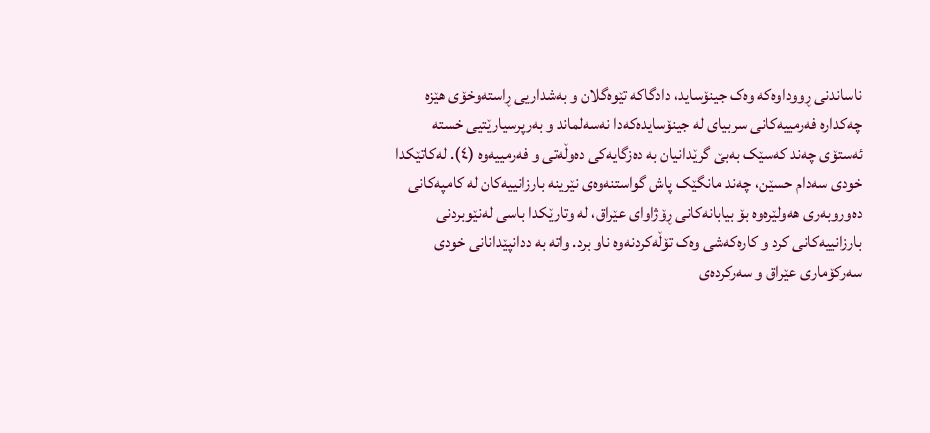ناساندنی ڕووداوەکە وەک جینۆساید، دادگاکە تێوەگلان و بەشداریی ڕاستەوخۆی هێزە چەکدارە فەرمییەکانی سربیای لە جینۆسایدەکەدا نەسەلماند و بەرپرسیارێتیی خستە ئەستۆی چەند کەسێک بەبێ گرێدانیان بە دەزگایەکی دەوڵەتی و فەرمییەوە (٤). لەکاتێکدا خودی سەدام حسێن، چەند مانگێک پاش گواستنەوەی نێرینە بارزانییەکان لە کامپەکانی دەوروبەری هەولێرەوە بۆ بیابانەکانی ڕۆژاوای عێراق، لە وتارێکدا باسی لەنێوبردنی بارزانییەکانی کرد و کارەکەشی وەک تۆڵەکردنەوە ناو برد. واتە بە ددانپێدانانی خودی سەرکۆماری عێراق و سەرکردەی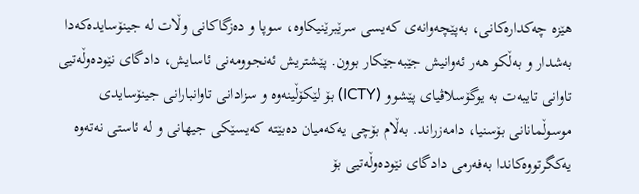هێزە چەکدارەکانی، بەپێچەوانەی کەیسی سرێبرێنیکاوە، سوپا و دەزگاکانی وڵات لە جینۆسایدەکەدا بەشدار و بەڵکو هەر ئەوانیش جێبەجێکار بوون. پێشتریش ئەنجوومەنی ئاسایش، دادگای نێودەوڵەتیی تاوانی تایبەت بە یوگۆسلاڤیای پێشوو (ICTY) بۆ لێکۆڵینەوە و سزادانی تاوانبارانی جینۆسایدی موسوڵمانانی بۆسنیا، دامەزراند. بەڵام بۆچی یەکەمیان دەبێتە کەیسێکی جیهانی و لە ئاستی نەتەوە یەکگرتووەکاندا بەفەرمی دادگای نێودەوڵەتیی بۆ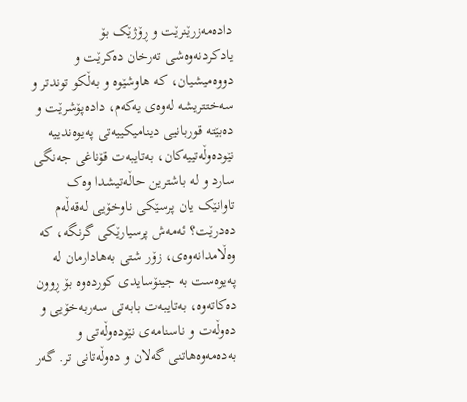دادەمەزرێنرێت و ڕۆژێک بۆ یادکردنەوەشی تەرخان دەکرێت و دووەمیشیان، کە هاوشێوە و بەڵکو توندتر و سەختتریشە لەوەی یەکەم، دادەپۆشرێت و دەبێتە قوربانیی دینامیکییەتی پەیوەندییە نێودەوڵەتییەکان، بەتایبەت قۆناغی جەنگی سارد و لە باشترین حاڵەتیشدا وەک تاوانێک یان پرسێکی ناوخۆیی لەقەڵەم دەدرێت؟ ئەمەش پرسیارێکی گرنگە، کە وەڵامدانەوەی، زۆر شتی بەهادارمان لە پەیوەست بە جینۆسایدی کوردەوە بۆ ڕوون دەکاتەوە، بەتایبەت بابەتی سەربەخۆیی و دەوڵەت و ناسنامەی نێودەوڵەتی و بەدەمەوەهاتنی گەلان و دەوڵەتانی تر. گەر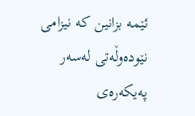ئێمە بزانین کە نیزامی نێودەوڵەتی لەسەر پەیکەرەی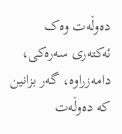دەوڵەت وەک ئەکتەری سەرەکی، دامەزراوە، گەر بزانین کە دەوڵەت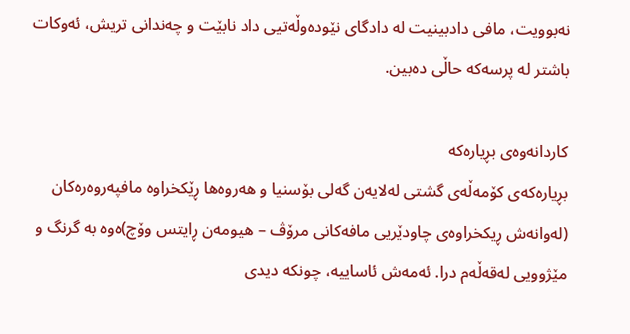نەبوویت، مافی دادبینیت لە دادگای نێودەوڵەتیی داد نابێت و چەندانی تریش، ئەوکات باشتر لە پرسەکە حاڵی دەبین.

کاردانەوەی بڕیارەکە
بڕیارەکەی کۆمەڵەی گشتی لەلایەن گەلی بۆسنیا و هەروەها ڕێکخراوە مافپەروەرەکان (لەوانەش ڕیکخراوەی چاودێریی مافەکانی مرۆڤ – هیومەن ڕایتس وۆچ)ەوە بە گرنگ و مێژوویی لەقەڵەم درا. ئەمەش ئاساییە، چونکە دیدی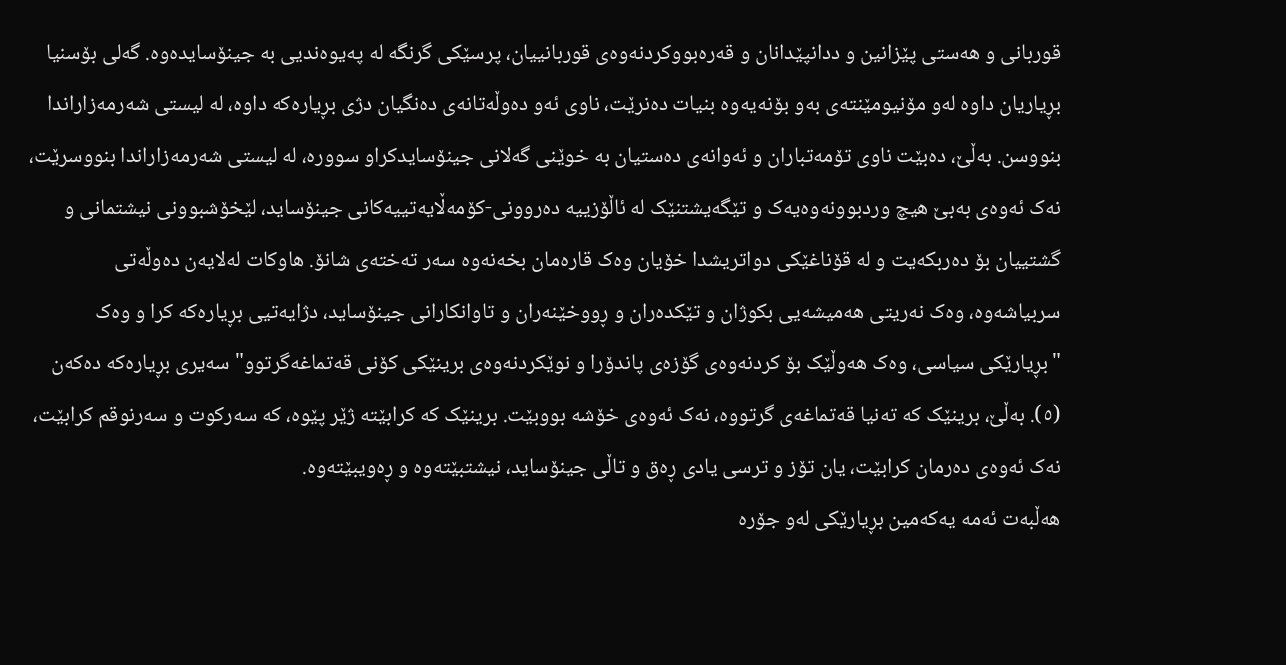قوربانی و هەستی پێزانین و ددانپێدانان و قەرەبووکردنەوەی قوربانییان، پرسێکی گرنگە لە پەیوەندیی بە جینۆسایدەوە. گەلی بۆسنیا بڕیاریان داوە لەو مۆنیومێنتەی بەو بۆنەیەوە بنیات دەنرێت، ناوی ئەو دەوڵەتانەی دەنگیان دژی بڕیارەکە داوە، لە لیستی شەرمەزاراندا بنووسن. بەڵێ، دەبێت ناوی تۆمەتباران و ئەوانەی دەستیان بە خوێنی گەلانی جینۆسایدکراو سوورە، لە لیستی شەرمەزاراندا بنووسرێت، نەک ئەوەی بەبێ هیچ وردبوونەوەیەک و تێگەیشتنێک لە ئاڵۆزییە دەروونی-کۆمەڵایەتییەکانی جینۆساید، لێخۆشبوونی نیشتمانی و گشتییان بۆ دەربکەیت و لە قۆناغێکی دواتریشدا خۆیان وەک قارەمان بخەنەوە سەر تەختەی شانۆ. هاوکات لەلایەن دەوڵەتی سربیاشەوە، وەک نەریتی هەمیشەیی بکوژان و تێکدەران و ڕووخێنەران و تاوانکارانی جینۆساید، دژایەتیی بڕیارەکە کرا و وەک "بڕیارێکی سیاسی، وەک هەوڵێک بۆ کردنەوەی گۆزەی پاندۆرا و نوێکردنەوەی برینێکی کۆنی قەتماغەگرتوو" سەیری بڕیارەکە دەکەن (٥). بەڵێ، برینێک کە تەنیا قەتماغەی گرتووە، نەک ئەوەی خۆشە بووبێت. برینێک کە کرابێتە ژێر پێوە، کە سەرکوت و سەرنوقم کرابێت، نەک ئەوەی دەرمان کرابێت، یان تۆز و ترسی یادی ڕەق و تاڵی جینۆساید، نیشتبێتەوە و ڕەویبێتەوە.
هەڵبەت ئەمە یەکەمین بڕیارێکی لەو جۆرە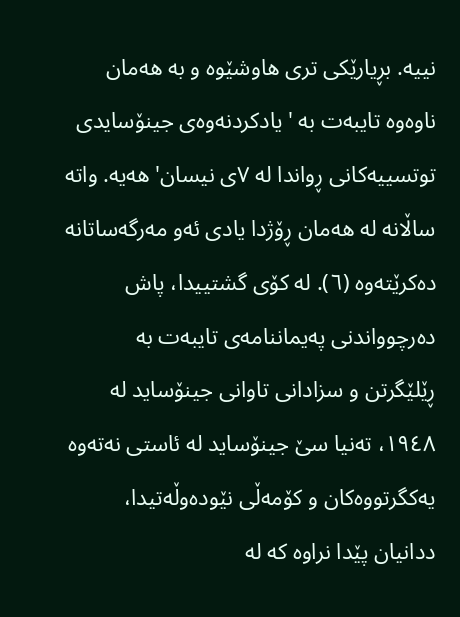نییە. بڕیارێکی تری هاوشێوە و بە هەمان ناوەوە تایبەت بە 'یادکردنەوەی جینۆسایدی توتسییەکانی ڕواندا لە ٧ی نیسان' هەیە. واتە ساڵانە لە هەمان ڕۆژدا یادی ئەو مەرگەساتانە دەکرێتەوە (٦). لە کۆی گشتییدا، پاش دەرچوواندنی پەیماننامەی تایبەت بە ڕێلێگرتن و سزادانی تاوانی جینۆساید لە ١٩٤٨، تەنیا سێ جینۆساید لە ئاستی نەتەوە یەکگرتووەکان و کۆمەڵی نێودەوڵەتیدا، ددانیان پێدا نراوە کە لە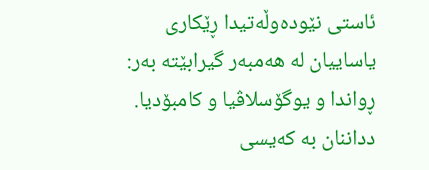ئاستی نێودەوڵەتیدا ڕێکاری یاساییان لە هەمبەر گیرابێتە بەر: ڕواندا و یوگۆسلاڤیا و کامبۆدیا. دداننان بە کەیسی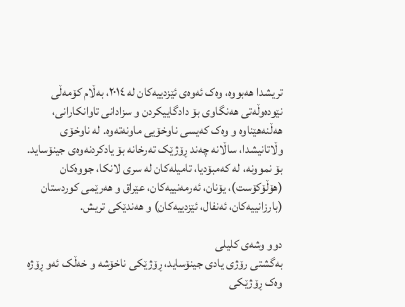تریشدا هەبووە، وەک ئەوەی ئێزدییەکان لە ٢٠١٤، بەڵام کۆمەڵی نێودەوڵەتی هەنگاوی بۆ دادگاییکردن و سزادانی تاوانکارانی، هەڵنەهێناوە و وەک کەیسی ناوخۆیی ماونەتەوە. لە ناوخۆی وڵاتانیشدا، ساڵانە چەند ڕۆژێک تەرخانە بۆ یادکردنەوەی جینۆساید. بۆ نموونە، لە کەمبۆدیا، تامیلەکان لە سری لانکا، جووەکان (هۆڵۆکۆست)، یۆنان، ئەرمەنییەکان، عێراق و هەرێمی کوردستان (بارزانییەکان، ئەنفال، ئێزدییەکان) و هەندێکی تریش.

دوو وشەی کلیلی
بەگشتی رۆژی یادی جینۆساید، ڕۆژێکی ناخۆشە و خەڵک ئەو ڕۆژە وەک ڕۆژێکی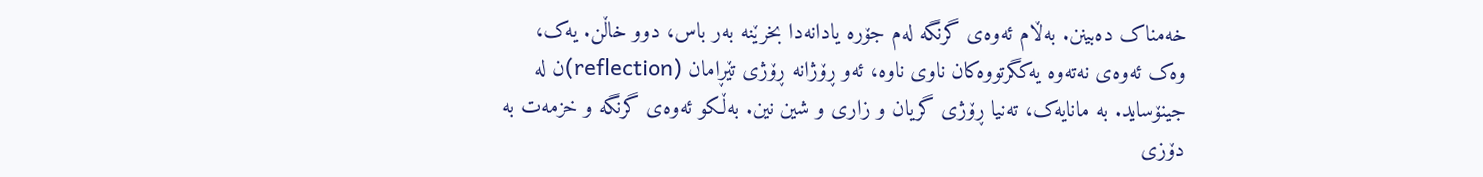خەمناک دەبینن. بەڵام ئەوەی گرنگە لەم جۆرە یادانەدا بخرێنە بەر باس، دوو خاڵن. یەک، وەک ئەوەی نەتەوە یەکگرتووەکان ناوی ناوە، ئەو ڕۆژانە ڕۆژی تێڕامان (reflection)ن لە جینۆساید. بە مانایەک، تەنیا ڕۆژی گریان و زاری و شین نین. بەڵکو ئەوەی گرنگە و خزمەت بە دۆزی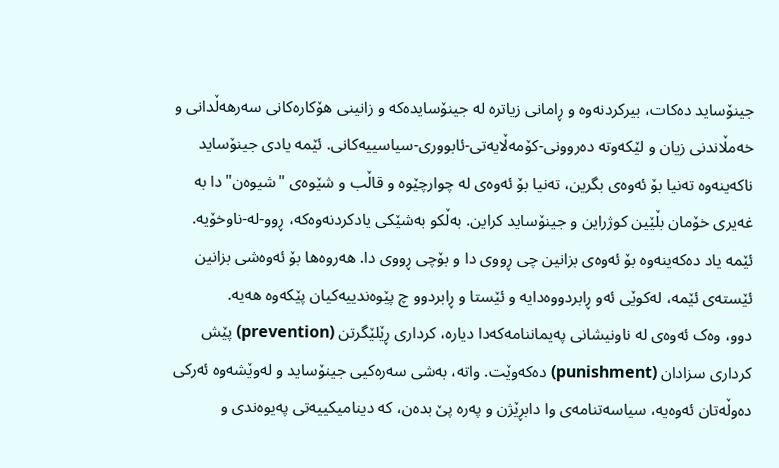جینۆساید دەکات، بیرکردنەوە و ڕامانی زیاترە لە جینۆسایدەکە و زانینی هۆکارەکانی سەرهەڵدانی و خەمڵاندنی زیان و لێکەوتە دەروونی-کۆمەڵایەتی-ئابووری-سیاسییەکانی. ئێمە یادی جینۆساید ناکەینەوە تەنیا بۆ ئەوەی بگرین، تەنیا بۆ ئەوەی لە چوارچێوە و قاڵب و شێوەی "شیوەن"دا بە غەیری خۆمان بڵێین کوژراین و جینۆساید کراین. بەڵکو بەشێکی یادکردنەوەکە، ڕوو-لە-ناوخۆیە. ئێمە یاد دەکەینەوە بۆ ئەوەی بزانین چی ڕووی دا و بۆچی ڕووی دا. هەروەها بۆ ئەوەشی بزانین ئێستەی ئێمە، لەکوێی ئەو ڕابردووەدایە و ئێستا و ڕابردوو چ پێوەندییەکیان پێکەوە هەیە.
دوو، وەک ئەوەی لە ناونیشانی پەیماننامەکەدا دیارە، کرداری ڕێلێگرتن (prevention) پێش کرداری سزادان (punishment) دەکەوێت. واتە، بەشی سەرەکیی جینۆساید و لەوێشەوە ئەرکی دەوڵەتان ئەوەیە، سیاسەتنامەی وا دابڕێژن و پەرە پێ بدەن، کە دینامیکییەتی پەیوەندی و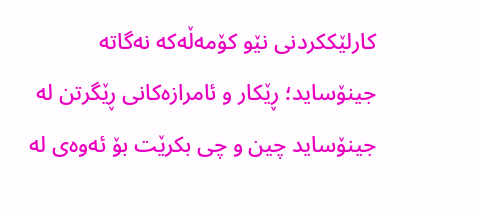کارلێککردنی نێو کۆمەڵەکە نەگاتە جینۆساید؛ ڕێکار و ئامرازەکانی ڕێگرتن لە جینۆساید چین و چی بکرێت بۆ ئەوەی لە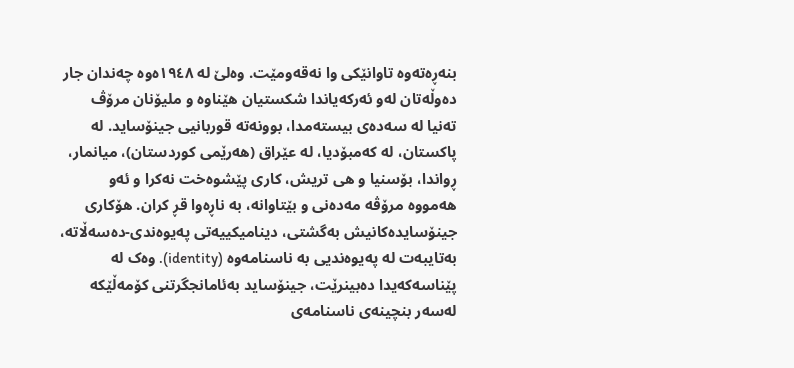بنەڕەتەوە تاوانێکی وا نەقەومێت. وەلێ لە ١٩٤٨ەوە چەندان جار دەوڵەتان لەو ئەرکەیاندا شکستیان هێناوە و ملیۆنان مرۆڤ تەنیا لە سەدەی بیستەمدا، بوونەتە قوربانیی جینۆساید. لە پاکستان، لە کەمبۆدیا، لە عێراق (هەرێمی کوردستان)، میانمار، ڕواندا، بۆسنیا و هی تریش، کاری پێشوەخت نەکرا و ئەو هەمووە مرۆڤە مەدەنی و بێتاوانە، بە ناڕەوا قڕ کران. هۆکاری جینۆسایدەکانیش بەگشتی، دینامیکییەتی پەیوەندی-دەسەڵاتە، بەتایبەت لە پەیوەندیی بە ناسنامەوە (identity). وەک لە پێناسەکەیدا دەبینرێت، جینۆساید بەئامانجگرتنی کۆمەڵێکە لەسەر بنچینەی ناسنامەی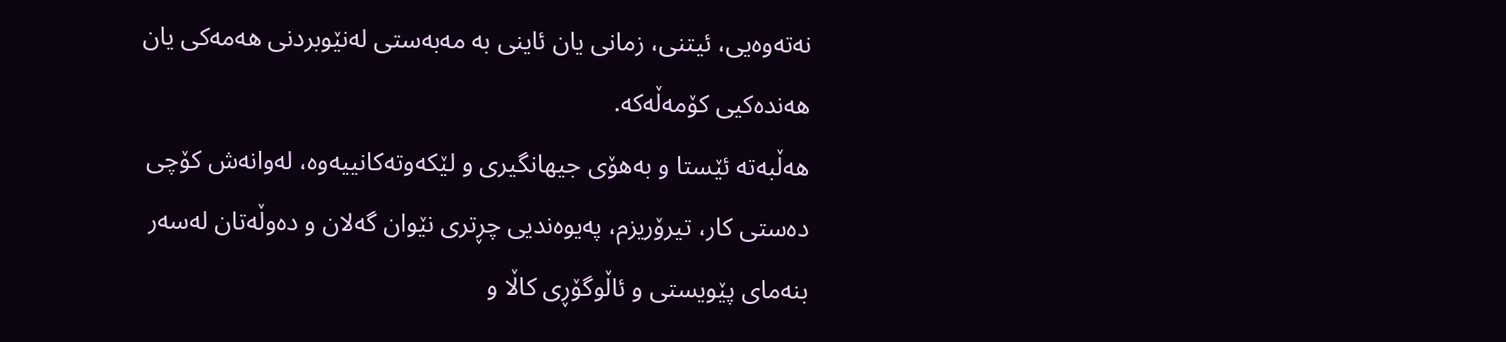نەتەوەیی، ئیتنی، زمانی یان ئاینی بە مەبەستی لەنێوبردنی هەمەکی یان هەندەکیی کۆمەڵەکە.
هەڵبەتە ئێستا و بەهۆی جیهانگیری و لێکەوتەکانییەوە، لەوانەش کۆچی دەستی کار، تیرۆریزم، پەیوەندیی چڕتری نێوان گەلان و دەوڵەتان لەسەر بنەمای پێویستی و ئاڵوگۆڕی کاڵا و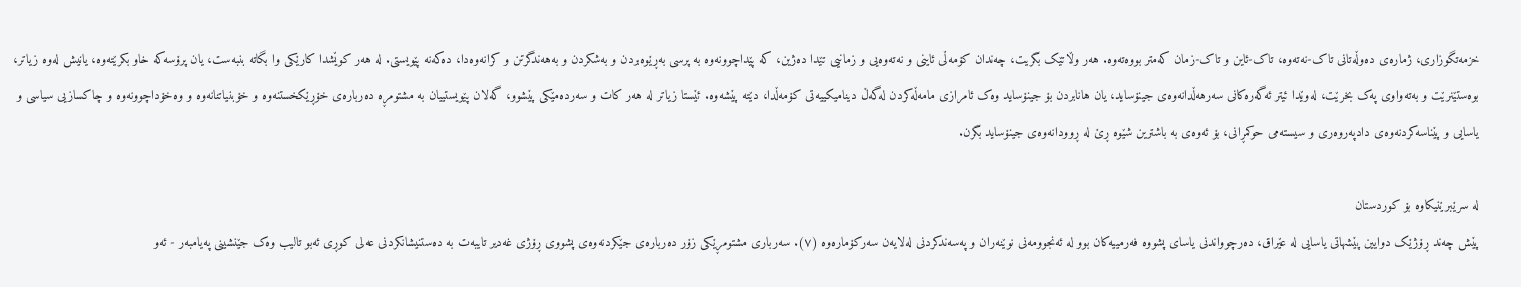خزمەتگوزاری، ژمارەی دەوڵەتانی تاک-نەتەوە، تاک-ئاین و تاک-زمان کەمتر بووەتەوە. هەر وڵاتێک بگریت، چەندان کۆمەڵی ئاینی و نەتەوەیی و زمانیی تێدا دەژین، کە پێداچوونەوە بە پرسی بەڕێوەبردن و بەشکردن و بەهەندگرتن و کرانەوەدا، دەکەنە پێویستی. لە هەر کوێشدا کارێکی وا بگاتە بنبەست، یان پرۆسەکە خاو بکرێتەوە، یانیش لەوە زیاتر، بوەستێنرێت و بەتەواوی پەک بخرێت، لەوێدا ئیتر ئەگەرەکانی سەرهەڵدانەوەی جینۆساید، یان هانابردن بۆ جینۆساید وەک ئامرازی مامەڵەکردن لەگەڵ دینامیکییەتی کۆمەڵدا، دێتە پێشەوە. ئێستا زیاتر لە هەر کات و سەردەمێکی پێشوو، گەلان پێویستییان بە مشتومڕە دەربارەی خۆڕێکخستنەوە و خۆبنیاتنانەوە و وەخۆداچوونەوە و چاکسازیی سیاسی و یاسایی و پێناسەکردنەوەی دادپەروەری و سیستەمی حوکمڕانی، بۆ ئەوەی بە باشترین شێوە ڕێ لە ڕوودانەوەی جینۆساید بگرن.

لە سرێبرێنیکاوە بۆ کوردستان
پێش چەند ڕۆژێک دوایین پێشهاتی یاسایی لە عێراق، دەرچوواندنی یاسای پشووە فەرمییەکان بوو لە ئەنجوومەنی نوێنەران و پەسەندکردنی لەلایەن سەرکۆمارەوە (٧). سەرباری مشتومڕێکی زۆر دەربارەی جێکردنەوەی پشووی ڕۆژی غەدیر تایبەت بە دەستنیشانکردنی عەلی کوڕی ئەبو تالیب وەک جێنشینی پەیامبەر - ئەو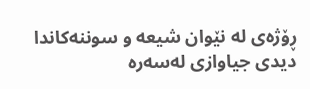ڕۆژەی لە نێوان شیعە و سوننەکاندا دیدی جیاوازی لەسەرە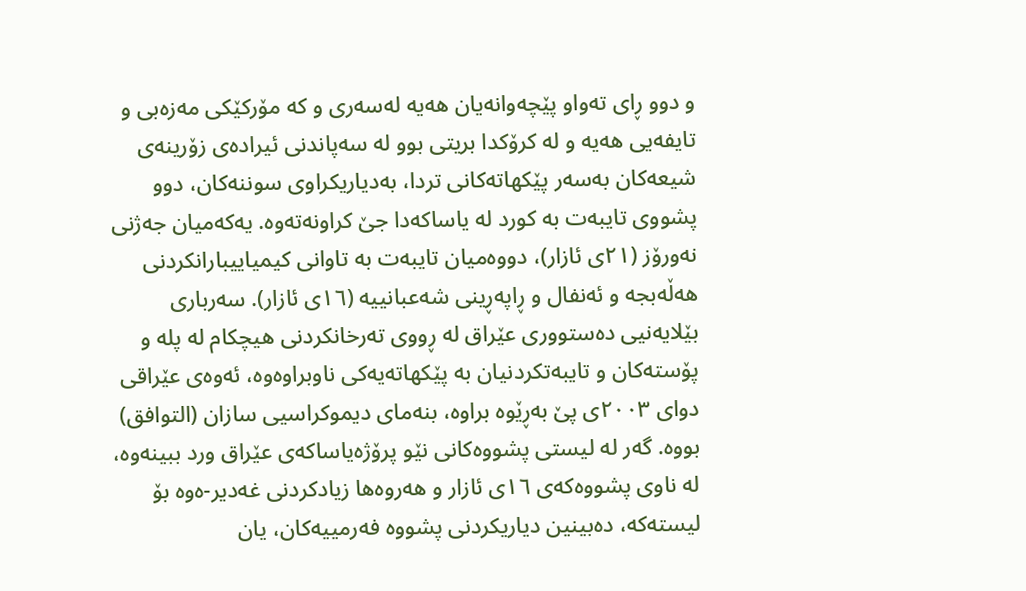و دوو ڕای تەواو پێچەوانەیان هەیە لەسەری و کە مۆرکێکی مەزەبی و تایفەیی هەیە و لە کرۆکدا بریتی بوو لە سەپاندنی ئیرادەی زۆرینەی شیعەکان بەسەر پێکهاتەکانی تردا، بەدیاریکراوی سوننەکان، دوو پشووی تایبەت بە کورد لە یاساکەدا جێ کراونەتەوە. یەکەمیان جەژنی نەورۆز (٢١ی ئازار)، دووەمیان تایبەت بە تاوانی کیمیاییبارانکردنی هەڵەبجە و ئەنفال و ڕاپەڕینی شەعبانییە (١٦ی ئازار). سەرباری بێلایەنیی دەستووری عێراق لە ڕووی تەرخانکردنی هیچکام لە پلە و پۆستەکان و تایبەتکردنیان بە پێکهاتەیەکی ناوبراوەوە، ئەوەی عێراقی دوای ٢٠٠٣ی پێ بەڕێوە براوە، بنەمای دیموکراسیی سازان (التوافق) بووە. گەر لە لیستی پشووەکانی نێو پرۆژەیاساکەی عێراق ورد ببینەوە، لە ناوی پشووەکەی ١٦ی ئازار و هەروەها زیادکردنی غەدیر-ەوە بۆ لیستەکە، دەبینین دیاریکردنی پشووە فەرمییەکان، یان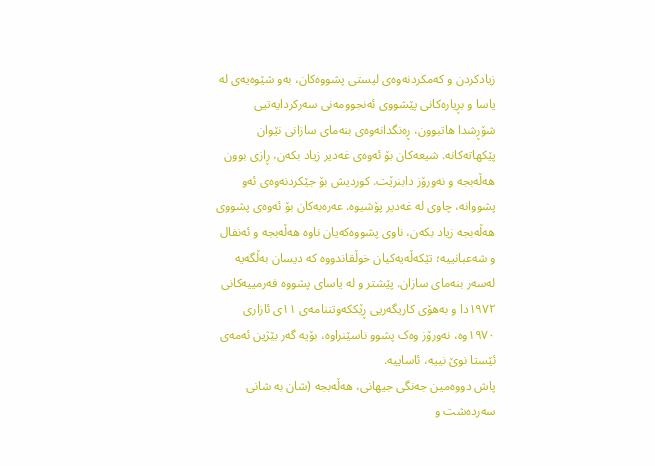زیادکردن و کەمکردنەوەی لیستی پشووەکان، بەو شێوەیەی لە یاسا و بڕیارەکانی پێشووی ئەنجوومەنی سەرکردایەتیی شۆڕشدا هاتبوون، ڕەنگدانەوەی بنەمای سازانی نێوان پێکهاتەکانە. شیعەکان بۆ ئەوەی غەدیر زیاد بکەن، ڕازی بوون هەڵەبجە و نەورۆز دابنرێت. کوردیش بۆ جێکردنەوەی ئەو پشووانە، چاوی لە غەدیر پۆشیوە. عەرەبەکان بۆ ئەوەی پشووی هەڵەبجە زیاد بکەن، ناوی پشووەکەیان ناوە هەڵەبجە و ئەنفال و شەعبانییە؛ تێکەڵەیەکیان خوڵقاندووە کە دیسان بەڵگەیە لەسەر بنەمای سازان. پێشتر و لە یاسای پشووە فەرمییەکانی ١٩٧٢دا و بەهۆی کاریگەریی ڕێککەوتننامەی ١١ی ئازاری ١٩٧٠وە، نەورۆز وەک پشوو ناسێنراوە، بۆیە گەر بێژین ئەمەی ئێستا نوێ نییە، ئاساییە.
پاش دووەمین جەنگی جیهانی، هەڵەبجە (شان بە شانی سەردەشت و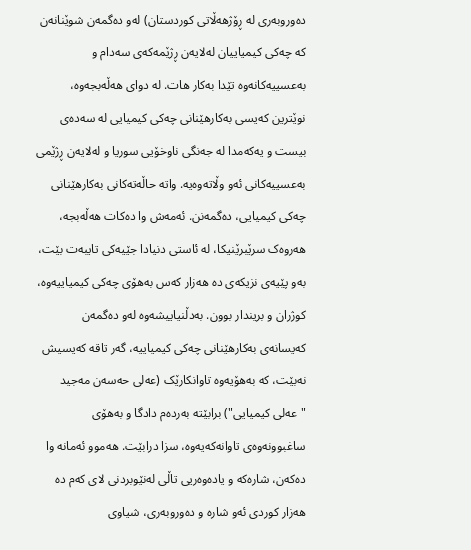دەوروبەری لە ڕۆژهەڵاتی کوردستان) لەو دەگمەن شوێنانەن کە چەکی کیمیاییان لەلایەن ڕژێمەکەی سەدام و بەعسییەکانەوە تێدا بەکار هات. لە دوای هەڵەبجەوە، نوێترین کەیسی بەکارهێنانی چەکی کیمیایی لە سەدەی بیست و یەکەمدا لە جەنگی ناوخۆیی سوریا و لەلایەن ڕژێمی بەعسییەکانی ئەو وڵاتەوەیە. واتە حاڵەتەکانی بەکارهێنانی چەکی کیمیایی، دەگمەنن. ئەمەش وا دەکات هەڵەبجە، هەروەک سرێبرێنیکا، لە ئاستی دنیادا جێیەکی تایبەت بێت، بەو پێیەی نزیکەی دە هەزار کەس بەهۆی چەکی کیمیاییەوە، کوژران و بریندار بوون. بەدڵنیاییشەوە لەو دەگمەن کەیسانەی بەکارهێنانی چەکی کیمیاییە، گەر تاقە کەیسیش نەبێت، کە بەهۆیەوە تاوانکارێک (عەلی حەسەن مەجید "عەلی کیمیایی") برابێتە بەردەم دادگا و بەهۆی ساغبوونەوەی تاوانەکەیەوە، سزا درابێت. هەموو ئەمانە وا دەکەن، شارەکە و یادەوەریی تاڵی لەنێوبردنی لای کەم دە هەزار کوردی ئەو شارە و دەوروبەری، شیاوی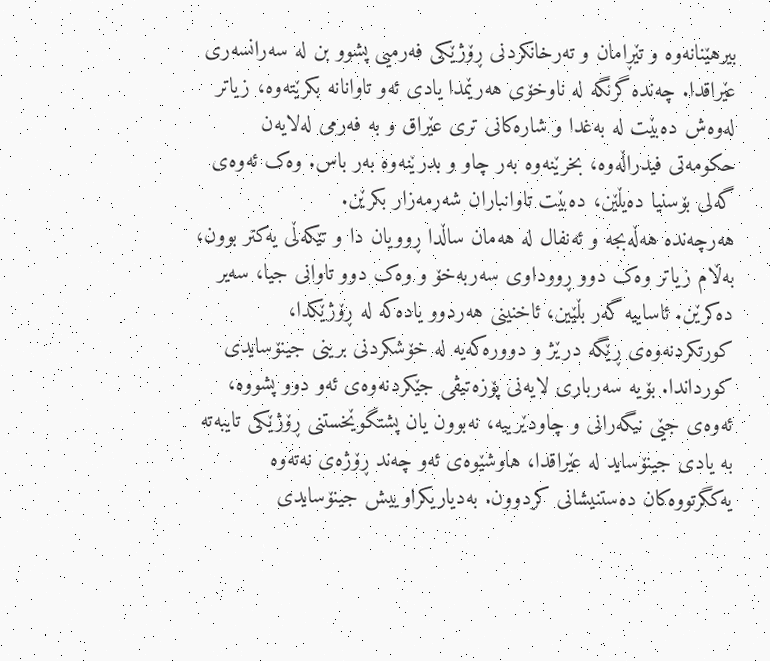بیرهێنانەوە و تێڕامان و تەرخانکردنی ڕۆژێکی فەرمیی پشوو بن لە سەرانسەری عێراقدا. چەندە گرنگە لە ناوخۆی هەرێمدا یادی ئەو تاوانانە بکرێتەوە، زیاتر لەوەش دەبێت لە بەغدا و شارەکانی تری عێراق و بە فەرمی لەلایەن حکومەتی فیدراڵەوە، بخرێنەوە بەر چاو و بدرێنەوە بەر باس. وەک ئەوەی گەلی بۆسنیا دەیڵێن، دەبێت تاوانباران شەرمەزار بکرێن.
هەرچەندە هەڵەبجە و ئەنفال لە هەمان ساڵدا ڕوویان دا و تێکەڵی یەکتر بوون، بەڵام زیاتر وەک دوو ڕووداوی سەربەخۆ و وەک دوو تاوانی جیا، سەیر دەکرێن. ئاساییە گەر بڵێین، ئاخنینی هەردوو یادەکە لە ڕۆژێکدا، کورتکردنەوەی ڕێگە درێژ و دوورەکەیە لە خۆشکردنی برینی جینۆسایدی کورداندا. بۆیە سەرباری لایەنی پۆزەتیڤی جێکردنەوەی ئەو دوو پشووە، ئەوەی جێی نیگەرانی و چاودێرییە، نەبوون یان پشتگوێخستنی ڕۆژێکی تایبەتە بە یادی جینۆساید لە عێراقدا، هاوشێوەی ئەو چەند ڕۆژەی نەتەوە یەکگرتووەکان دەستنیشانی کردوون. بەدیاریکراوییش جینۆسایدی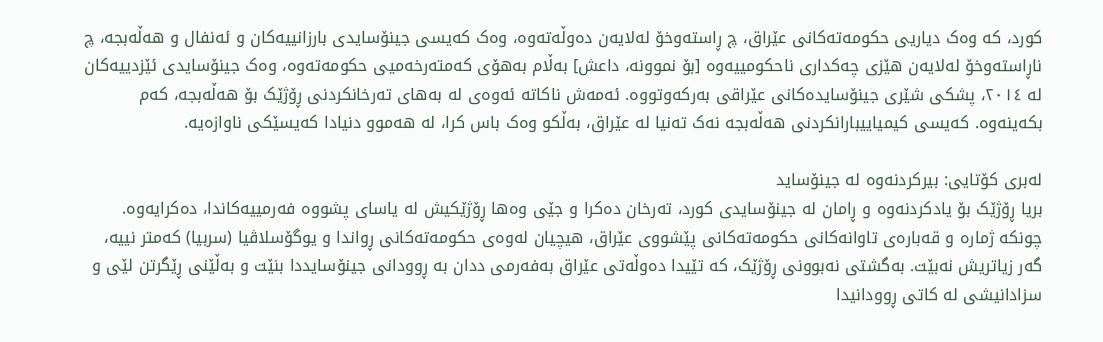کورد، کە وەک دیاریی حکومەتەکانی عێراق، چ ڕاستەوخۆ لەلایەن دەوڵەتەوە، وەک کەیسی جینۆسایدی بارزانییەکان و ئەنفال و هەڵەبجە، چ ناڕاستەوخۆ لەلایەن هێزی چەکداری ناحکومییەوە [بۆ نموونە، داعش] بەڵام بەهۆی کەمتەرخەمیی حکومەتەوە، وەک جینۆسایدی ئێزدییەکان لە ٢٠١٤، پشکی شێری جینۆسایدەکانی عێراقی بەرکەوتووە. ئەمەش ناکاتە ئەوەی لە بەهای تەرخانکردنی ڕۆژێک بۆ هەڵەبجە، کەم بکەینەوە. کەیسی کیمیاییبارانکردنی هەڵەبجە نەک تەنیا لە عێراق، بەڵکو وەک باس کرا، لە هەموو دنیادا کەیسێکی ناوازەیە.

لەبری کۆتایی: بیرکردنەوە لە جینۆساید
بریا ڕۆژێک بۆ یادکردنەوە و ڕامان لە جینۆسایدی کورد، تەرخان دەکرا و جێی وەها ڕۆژێکیش لە یاسای پشووە فەرمییەکاندا، دەکرایەوە. چونکە ژمارە و قەبارەی تاوانەکانی حکومەتەکانی پێشووی عێراق، هیچیان لەوەی حکومەتەکانی ڕواندا و یوگۆسلاڤیا (سربیا) کەمتر نییە، گەر زیاتریش نەبێت. بەگشتی نەبوونی ڕۆژێک، کە تێیدا دەوڵەتی عێراق بەفەرمی ددان بە ڕوودانی جینۆسایددا بنێت و بەڵێنی ڕێگرتن لێی و سزادانیشی لە کاتی ڕوودانیدا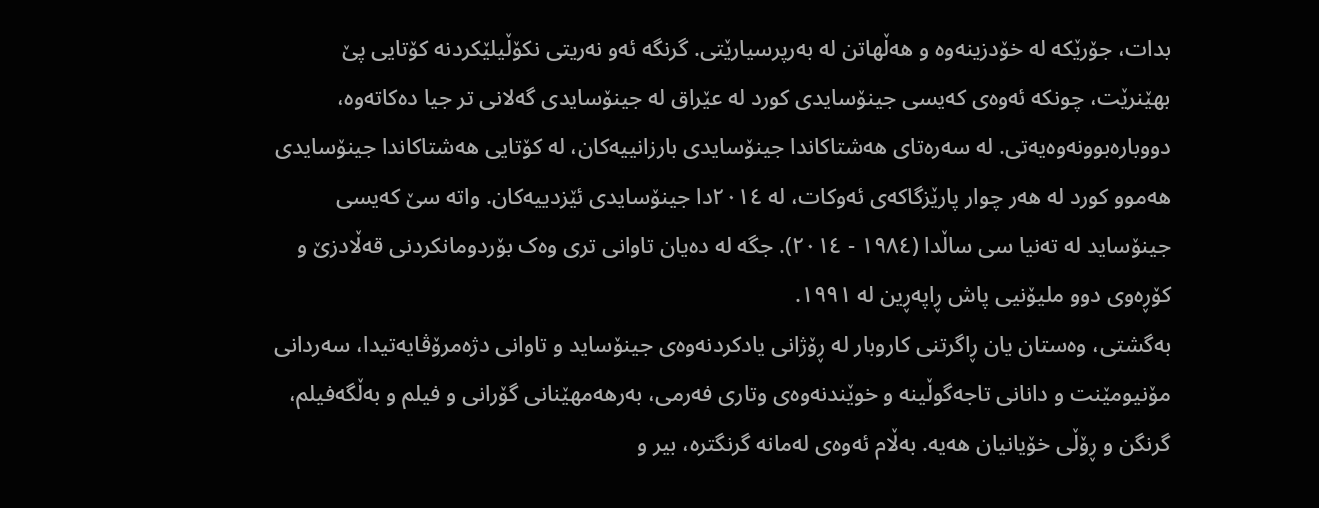بدات، جۆرێکە لە خۆدزینەوە و هەڵهاتن لە بەرپرسیارێتی. گرنگە ئەو نەریتی نکۆڵیلێکردنە کۆتایی پێ بهێنرێت، چونکە ئەوەی کەیسی جینۆسایدی کورد لە عێراق لە جینۆسایدی گەلانی تر جیا دەکاتەوە، دووبارەبوونەوەیەتی. لە سەرەتای هەشتاکاندا جینۆسایدی بارزانییەکان، لە کۆتایی هەشتاکاندا جینۆسایدی هەموو کورد لە هەر چوار پارێزگاکەی ئەوکات، لە ٢٠١٤دا جینۆسایدی ئێزدییەکان. واتە سێ کەیسی جینۆساید لە تەنیا سی ساڵدا (١٩٨٤ - ٢٠١٤). جگە لە دەیان تاوانی تری وەک بۆردومانکردنی قەڵادزێ و کۆڕەوی دوو ملیۆنیی پاش ڕاپەڕین لە ١٩٩١.
بەگشتی، وەستان یان ڕاگرتنی کاروبار لە ڕۆژانی یادکردنەوەی جینۆساید و تاوانی دژەمرۆڤایەتیدا، سەردانی مۆنیومێنت و دانانی تاجەگوڵینە و خوێندنەوەی وتاری فەرمی، بەرهەمهێنانی گۆرانی و فیلم و بەڵگەفیلم، گرنگن و ڕۆڵی خۆیانیان هەیە. بەڵام ئەوەی لەمانە گرنگترە، بیر و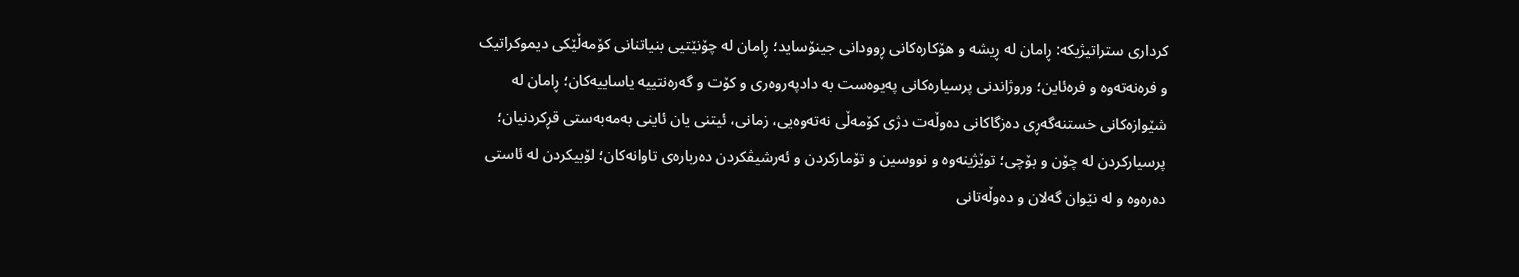کرداری ستراتیژیکە: ڕامان لە ڕیشە و هۆکارەکانی ڕوودانی جینۆساید؛ ڕامان لە چۆنێتیی بنیاتنانی کۆمەڵێکی دیموکراتیک و فرەنەتەوە و فرەئاین؛ وروژاندنی پرسیارەکانی پەیوەست بە دادپەروەری و کۆت و گەرەنتییە یاساییەکان؛ ڕامان لە شێوازەکانی خستنەگەڕی دەزگاکانی دەوڵەت دژی کۆمەڵی نەتەوەیی، زمانی، ئیتنی یان ئاینی بەمەبەستی قڕکردنیان؛ پرسیارکردن لە چۆن و بۆچی؛ توێژینەوە و نووسین و تۆمارکردن و ئەرشیڤکردن دەربارەی تاوانەکان؛ لۆبیکردن لە ئاستی دەرەوە و لە نێوان گەلان و دەوڵەتانی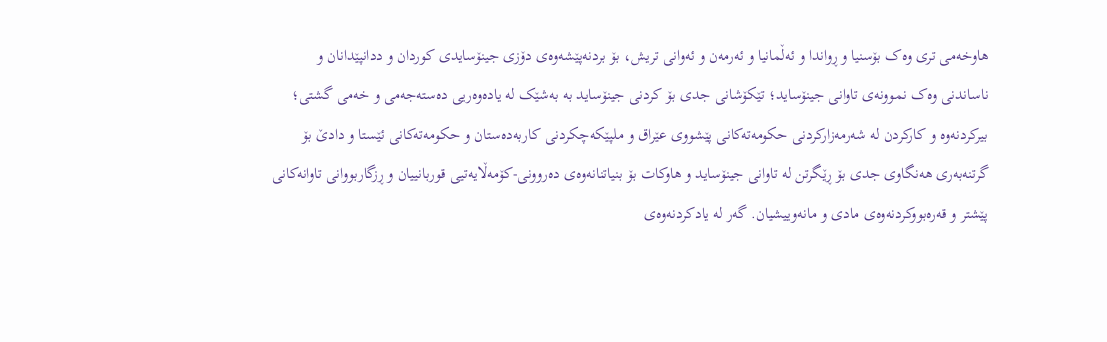هاوخەمی تری وەک بۆسنیا و ڕواندا و ئەڵمانیا و ئەرمەن و ئەوانی تریش، بۆ بردنەپێشەوەی دۆزی جینۆسایدی کوردان و ددانپێدانان و ناساندنی وەک نموونەی تاوانی جینۆساید؛ تێکۆشانی جدی بۆ کردنی جینۆساید بە بەشێک لە یادەوەریی دەستەجەمی و خەمی گشتی؛ بیرکردنەوە و کارکردن لە شەرمەزارکردنی حکومەتەکانی پێشووی عێراق و ملپێکەچکردنی کاربەدەستان و حکومەتەکانی ئێستا و دادێ بۆ گرتنەبەری هەنگاوی جدی بۆ ڕێگرتن لە تاوانی جینۆساید و هاوکات بۆ بنیاتنانەوەی دەروونی-کۆمەڵایەتیی قوربانییان و ڕزگاربووانی تاوانەکانی پێشتر و قەرەبووکردنەوەی مادی و مانەوییشیان. گەر لە یادکردنەوەی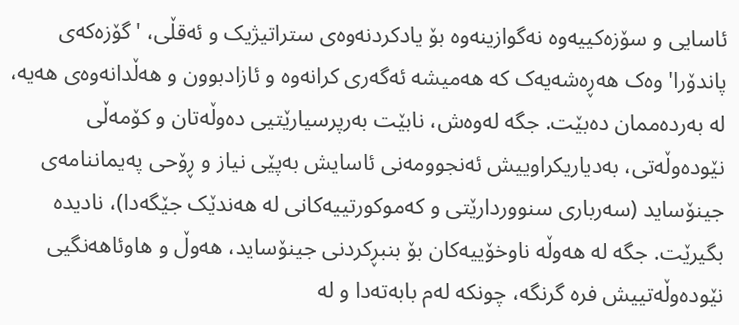ئاسایی و سۆزەکییەوە نەگوازینەوە بۆ یادکردنەوەی ستراتیژیک و ئەقڵی، 'گۆزەکەی پاندۆرا' وەک هەڕەشەیەک کە هەمیشە ئەگەری کرانەوە و ئازادبوون و هەڵدانەوەی هەیە، لە بەردەممان دەبێت. جگە لەوەش، نابێت بەرپرسیارێتیی دەوڵەتان و کۆمەڵی نێودەوڵەتی، بەدیاریکراوییش ئەنجوومەنی ئاسایش بەپێی نیاز و ڕۆحی پەیماننامەی جینۆساید (سەرباری سنووردارێتی و کەموکورتییەکانی لە هەندێک جێگەدا)، نادیدە بگیرێت. جگە لە هەوڵە ناوخۆییەکان بۆ بنبڕکردنی جینۆساید، هەوڵ و هاوئاهەنگیی نێودەوڵەتییش فرە گرنگە، چونکە لەم بابەتەدا و لە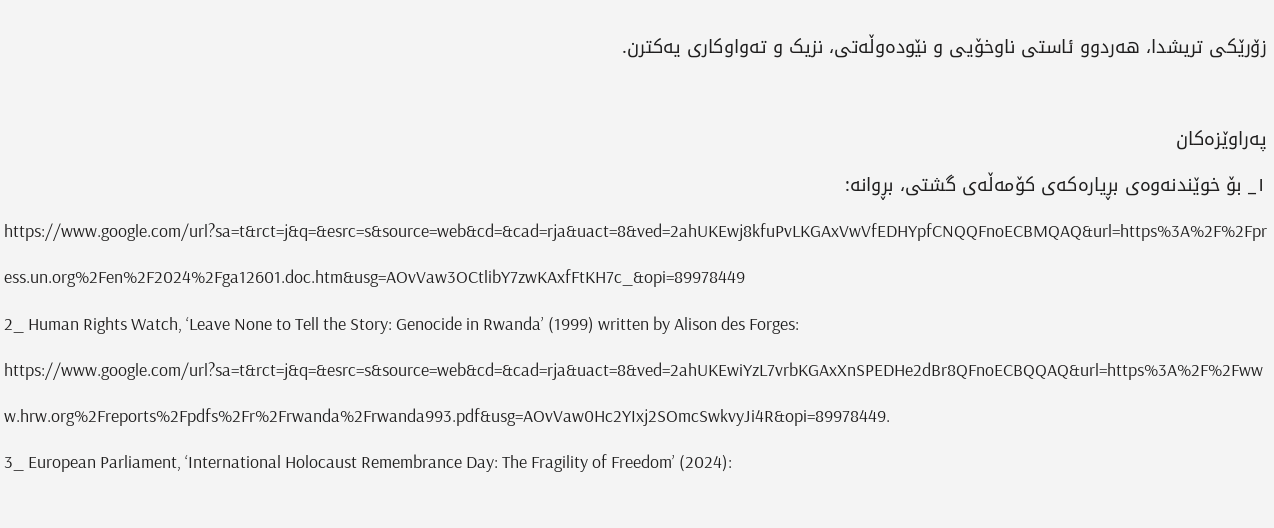زۆرێکی تریشدا، هەردوو ئاستی ناوخۆیی و نێودەوڵەتی، نزیک و تەواوکاری یەکترن.

پەراوێزەکان
١_ بۆ خوێندنەوەی بڕیارەکەی کۆمەڵەی گشتی، بڕوانە:
https://www.google.com/url?sa=t&rct=j&q=&esrc=s&source=web&cd=&cad=rja&uact=8&ved=2ahUKEwj8kfuPvLKGAxVwVfEDHYpfCNQQFnoECBMQAQ&url=https%3A%2F%2Fpress.un.org%2Fen%2F2024%2Fga12601.doc.htm&usg=AOvVaw3OCtlibY7zwKAxfFtKH7c_&opi=89978449
2_ Human Rights Watch, ‘Leave None to Tell the Story: Genocide in Rwanda’ (1999) written by Alison des Forges: https://www.google.com/url?sa=t&rct=j&q=&esrc=s&source=web&cd=&cad=rja&uact=8&ved=2ahUKEwiYzL7vrbKGAxXnSPEDHe2dBr8QFnoECBQQAQ&url=https%3A%2F%2Fwww.hrw.org%2Freports%2Fpdfs%2Fr%2Frwanda%2Frwanda993.pdf&usg=AOvVaw0Hc2YIxj2SOmcSwkvyJi4R&opi=89978449.
3_ European Parliament, ‘International Holocaust Remembrance Day: The Fragility of Freedom’ (2024):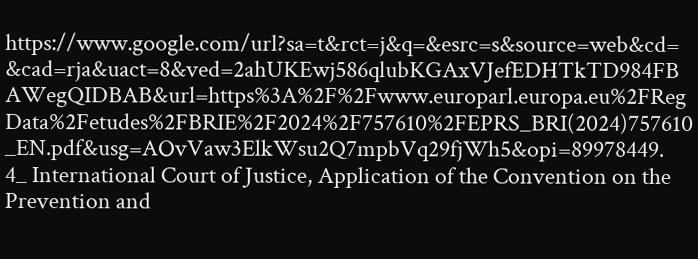https://www.google.com/url?sa=t&rct=j&q=&esrc=s&source=web&cd=&cad=rja&uact=8&ved=2ahUKEwj586qlubKGAxVJefEDHTkTD984FBAWegQIDBAB&url=https%3A%2F%2Fwww.europarl.europa.eu%2FRegData%2Fetudes%2FBRIE%2F2024%2F757610%2FEPRS_BRI(2024)757610_EN.pdf&usg=AOvVaw3ElkWsu2Q7mpbVq29fjWh5&opi=89978449.
4_ International Court of Justice, Application of the Convention on the Prevention and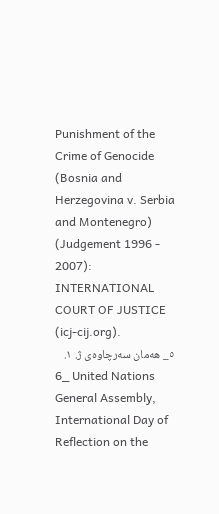Punishment of the Crime of Genocide (Bosnia and Herzegovina v. Serbia and Montenegro) (Judgement 1996 - 2007): INTERNATIONAL COURT OF JUSTICE (icj-cij.org).
٥_ هەمان سەرچاوەی ژ. ١.
6_ United Nations General Assembly, International Day of Reflection on the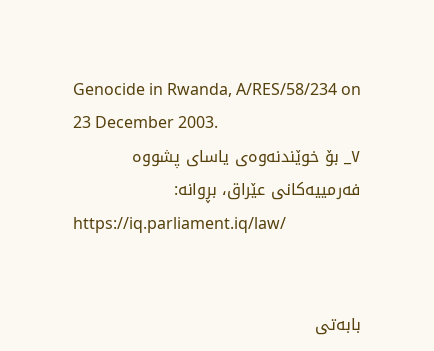Genocide in Rwanda, A/RES/58/234 on 23 December 2003.
٧_ بۆ خوێندنەوەی یاسای پشووە فەرمییەکانی عێراق، بڕوانە:
https://iq.parliament.iq/law/


بابەتی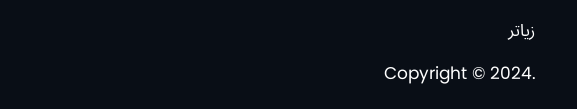زیاتر

Copyright © 2024.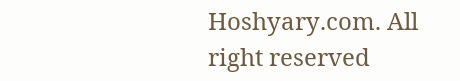Hoshyary.com. All right reserved